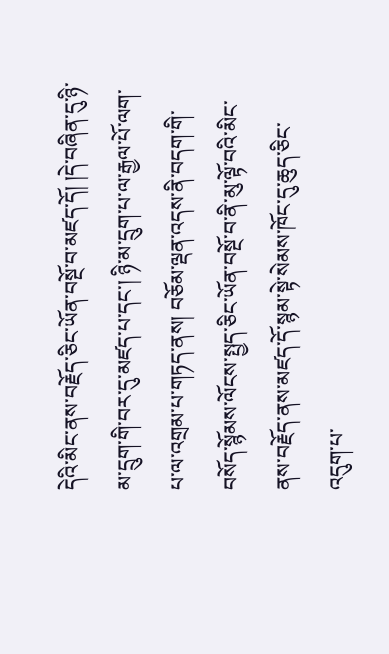དེའི་མིང་ནས་བརྗོད་ཅིང་ཡོན་བསྔོ་བ་མཛད་དོ། །དེ་བཞིན་དུ་ཉི་མ་དྲུག་གི་བར་དུ་མཛད་པ་དང་། ཉི་མ་དྲུག་པ་ལ་རྒྱལ་པོ་ལག་པ་ལ་འགྲམ་པ་གཏད་ནས། བཅོམ་ལྡན་འདས་ནི་བདག་གི་བསོད་སྙོམས་ལོངས་སྤྱད་ཅིང་ཡོན་བསྔོ་བ་ནི་མུ་ལྟོ་བའི་མིང་ནས་བརྗོད་ནས་མཛད་དོ་སྙམ་སྟེ་སེམས་ཁོང་དུ་ཆུད་ཅིང་འདུག་པ་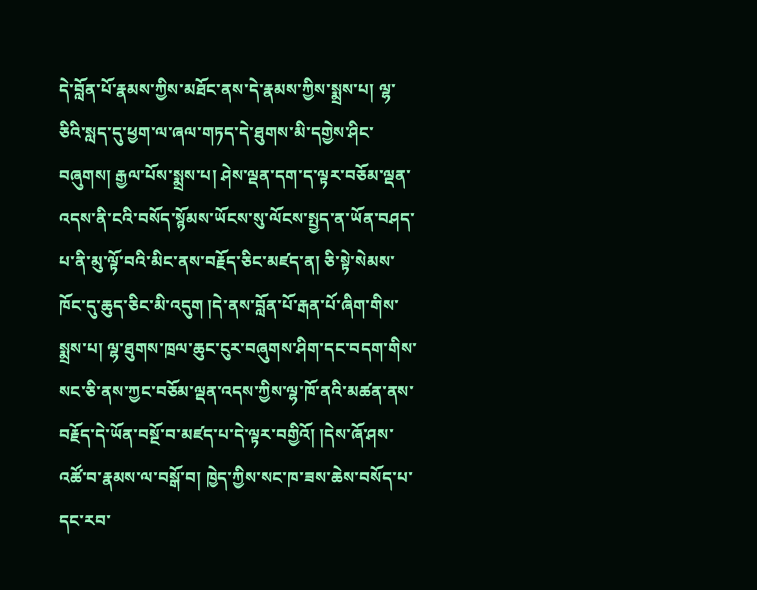དེ་བློན་པོ་རྣམས་ཀྱིས་མཐོང་ནས་དེ་རྣམས་ཀྱིས་སྨྲས་པ། ལྷ་ཅིའི་སླད་དུ་ཕྱག་ལ་ཞལ་གཏད་དེ་ཐུགས་མི་དགྱེས་ཤིང་བཞུགས། རྒྱལ་པོས་སྨྲས་པ། ཤེས་ལྡན་དག་ད་ལྟར་བཅོམ་ལྡན་འདས་ནི་ངའི་བསོད་སྙོམས་ཡོངས་སུ་ལོངས་སྤྱད་ན་ཡོན་བཤད་པ་ནི་མུ་ལྟོ་བའི་མིང་ནས་བརྗོད་ཅིང་མཛད་ན། ཅི་སྟེ་སེམས་ཁོང་དུ་ཆུད་ཅིང་མི་འདུག །དེ་ནས་བློན་པོ་རྒན་པོ་ཞིག་གིས་སྨྲས་པ། ལྷ་ཐུགས་ཁྲལ་ཆུང་ངུར་བཞུགས་ཤིག་དང་བདག་གིས་སང་ཅི་ནས་ཀྱང་བཅོམ་ལྡན་འདས་ཀྱིས་ལྷ་ཁོ་ནའི་མཚན་ནས་བརྗོད་དེ་ཡོན་བསྔོ་བ་མཛད་པ་དེ་ལྟར་བགྱིའོ། །དེས་ཞོ་ཤས་འཚོ་བ་རྣམས་ལ་བསྒོ་བ། ཁྱེད་ཀྱིས་སང་ཁ་ཟས་ཆེས་བསོད་པ་དང་རབ་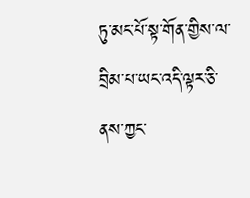ཏུ་མང་པོ་སྟ་གོན་གྱིས་ལ་བྲིམ་པ་ཡང་འདི་ལྟར་ཅི་ནས་ཀྱང་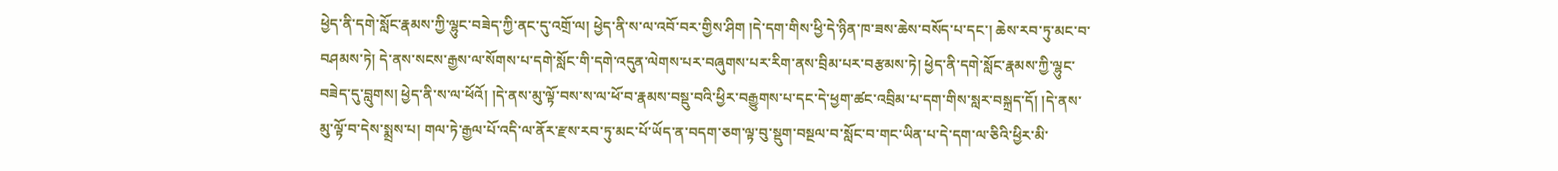ཕྱེད་ནི་དགེ་སློང་རྣམས་ཀྱི་ལྷུང་བཟེད་ཀྱི་ནང་དུ་འགྲོ་ལ། ཕྱེད་ནི་ས་ལ་འབོ་བར་གྱིས་ཤིག །དེ་དག་གིས་ཕྱི་དེ་ཉིན་ཁ་ཟས་ཆེས་བསོད་པ་དང་། ཆེས་རབ་ཏུ་མང་བ་བཤམས་ཏེ། དེ་ནས་སངས་རྒྱས་ལ་སོགས་པ་དགེ་སློང་གི་དགེ་འདུན་ལེགས་པར་བཞུགས་པར་རིག་ནས་བྲིམ་པར་བརྩམས་ཏེ། ཕྱེད་ནི་དགེ་སློང་རྣམས་ཀྱི་ལྷུང་བཟེད་དུ་བླུགས། ཕྱེད་ནི་ས་ལ་ཕོའོ། །དེ་ནས་མུ་ལྟོ་བས་ས་ལ་ཕོ་བ་རྣམས་བསྡུ་བའི་ཕྱིར་བརྒྱུགས་པ་དང་དེ་ཕྱག་ཚང་འབྲིམ་པ་དག་གིས་སླར་བསྐྲད་དོ། །དེ་ནས་མུ་ལྟོ་བ་དེས་སྨྲས་པ། གལ་ཏེ་རྒྱལ་པོ་འདི་ལ་ནོར་རྫས་རབ་ཏུ་མང་པོ་ཡོད་ན་བདག་ཅག་ལྟ་བུ་སྡུག་བསྔལ་བ་སློང་བ་གང་ཡིན་པ་དེ་དག་ལ་ཅིའི་ཕྱིར་མི་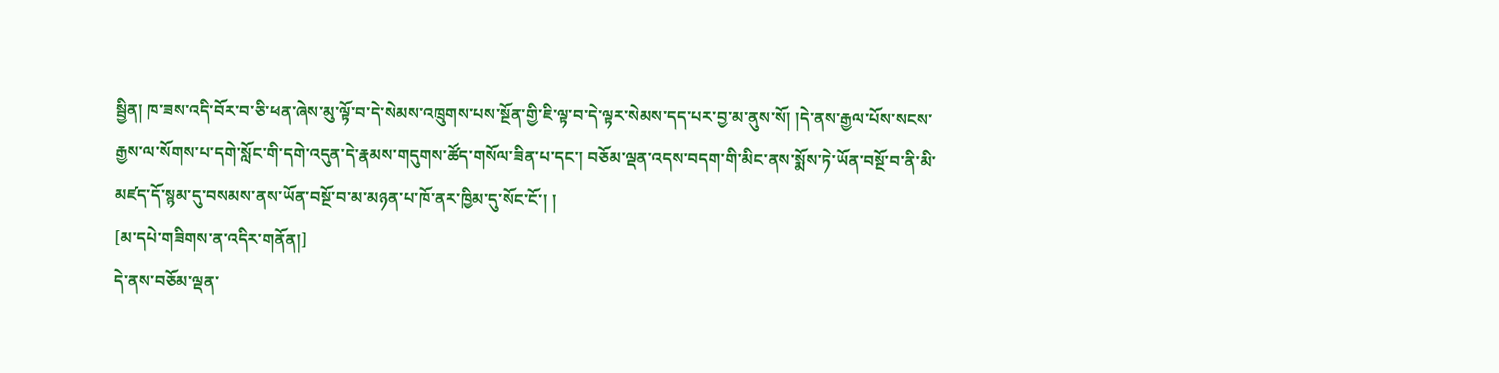སྦྱིན། ཁ་ཟས་འདི་བོར་བ་ཅི་ཕན་ཞེས་མུ་ལྟོ་བ་དེ་སེམས་འཁྲུགས་པས་སྔོན་གྱི་ཇི་ལྟ་བ་དེ་ལྟར་སེམས་དད་པར་བྱ་མ་ནུས་སོ། །དེ་ནས་རྒྱལ་པོས་སངས་རྒྱས་ལ་སོགས་པ་དགེ་སློང་གི་དགེ་འདུན་དེ་རྣམས་གདུགས་ཚོད་གསོལ་ཟིན་པ་དང་། བཅོམ་ལྡན་འདས་བདག་གི་མིང་ནས་སྨོས་ཏེ་ཡོན་བསྔོ་བ་ནི་མི་མཛད་དོ་སྙམ་དུ་བསམས་ནས་ཡོན་བསྔོ་བ་མ་མཉན་པ་ཁོ་ནར་ཁྱིམ་དུ་སོང་ངོ་། །
[མ་དཔེ་གཟིགས་ན་འདིར་གནོན།]
དེ་ནས་བཅོམ་ལྡན་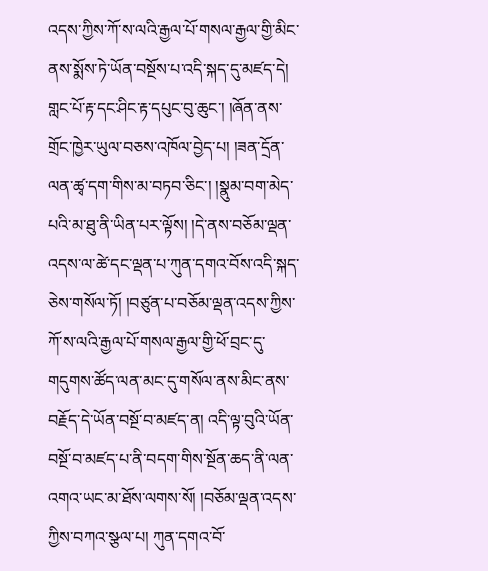འདས་ཀྱིས་ཀོ་ས་ལའི་རྒྱལ་པོ་གསལ་རྒྱལ་གྱི་མིང་ནས་སྨོས་ཏེ་ཡོན་བསྔོས་པ་འདི་སྐད་དུ་མཛད་དེ། གླང་པོ་རྟ་དང་ཤིང་རྟ་དཔུང་བུ་ཆུང་། །ཞོན་ནས་གྲོང་ཁྱེར་ཡུལ་བཅས་འཁོལ་བྱེད་པ། །ཟན་དྲོན་ལན་ཚྭ་དག་གིས་མ་བཏབ་ཅིང་། །སྣུམ་བག་མེད་པའི་མ་ཐུ་ནི་ཡིན་པར་ལྟོས། །དེ་ནས་བཅོམ་ལྡན་འདས་ལ་ཚེ་དང་ལྡན་པ་ཀུན་དགའ་བོས་འདི་སྐད་ཅེས་གསོལ་ཏོ། །བཙུན་པ་བཅོམ་ལྡན་འདས་ཀྱིས་ཀོ་ས་ལའི་རྒྱལ་པོ་གསལ་རྒྱལ་གྱི་ཕོ་བྲང་དུ་གདུགས་ཚོད་ལན་མང་དུ་གསོལ་ནས་མིང་ནས་བརྗོད་དེ་ཡོན་བསྔོ་བ་མཛད་ན། འདི་ལྟ་བུའི་ཡོན་བསྔོ་བ་མཛད་པ་ནི་བདག་གིས་སྔོན་ཆད་ནི་ལན་འགའ་ཡང་མ་ཐོས་ལགས་སོ། །བཅོམ་ལྡན་འདས་ཀྱིས་བཀའ་སྩལ་པ། ཀུན་དགའ་བོ་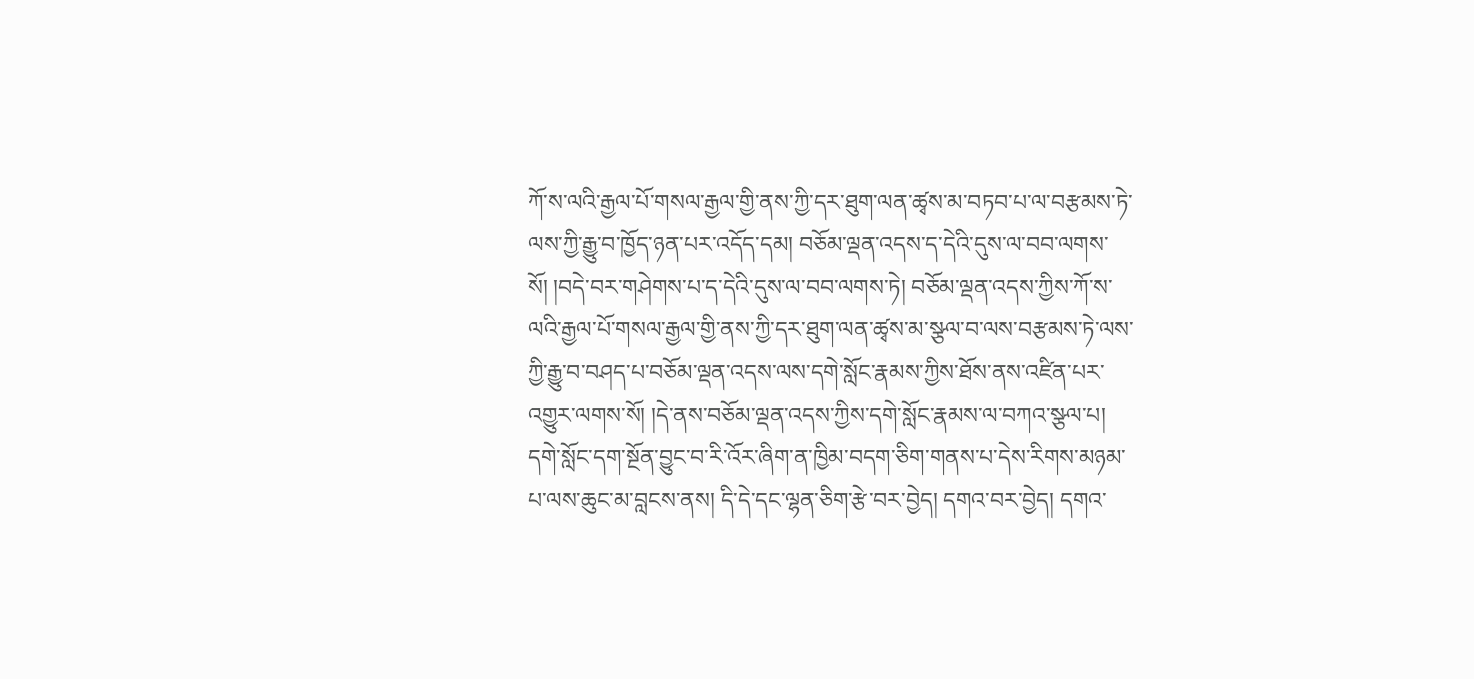ཀོ་ས་ལའི་རྒྱལ་པོ་གསལ་རྒྱལ་གྱི་ནས་ཀྱི་དར་ཐུག་ལན་ཚྭས་མ་བཏབ་པ་ལ་བརྩམས་ཏེ་ལས་ཀྱི་རྒྱུ་བ་ཁྱོད་ཉན་པར་འདོད་དམ། བཅོམ་ལྡན་འདས་ད་དེའི་དུས་ལ་བབ་ལགས་སོ། །བདེ་བར་གཤེགས་པ་ད་དེའི་དུས་ལ་བབ་ལགས་ཏེ། བཅོམ་ལྡན་འདས་ཀྱིས་ཀོ་ས་ལའི་རྒྱལ་པོ་གསལ་རྒྱལ་གྱི་ནས་ཀྱི་དར་ཐུག་ལན་ཚྭས་མ་སྩལ་བ་ལས་བརྩམས་ཏེ་ལས་ཀྱི་རྒྱུ་བ་བཤད་པ་བཅོམ་ལྡན་འདས་ལས་དགེ་སློང་རྣམས་ཀྱིས་ཐོས་ནས་འཛིན་པར་འགྱུར་ལགས་སོ། །དེ་ནས་བཅོམ་ལྡན་འདས་ཀྱིས་དགེ་སློང་རྣམས་ལ་བཀའ་སྩལ་པ། དགེ་སློང་དག་སྔོན་བྱུང་བ་རི་འོར་ཞིག་ན་ཁྱིམ་བདག་ཅིག་གནས་པ་དེས་རིགས་མཉམ་པ་ལས་ཆུང་མ་བླངས་ནས། དི་དེ་དང་ལྷན་ཅིག་རྩེ་བར་བྱེད། དགའ་བར་བྱེད། དགའ་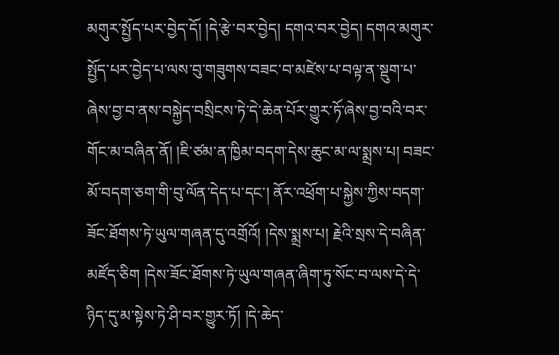མགུར་སྤྱོད་པར་བྱེད་དོ། །དེ་རྩེ་བར་བྱེད། དགའ་བར་བྱེད། དགའ་མགུར་སྤྱོད་པར་བྱེད་པ་ལས་བུ་གཟུགས་བཟང་བ་མཛེས་པ་བལྟ་ན་སྡུག་པ་ཞེས་བྱ་བ་ནས་བསྐྱེད་བསྲིངས་ཏེ་དེ་ཆེན་པོར་གྱུར་ཏོ་ཞེས་བྱ་བའི་བར་གོང་མ་བཞིན་ནོ། །ཇི་ཙམ་ན་ཁྱིམ་བདག་དེས་ཆུང་མ་ལ་སྨྲས་པ། བཟང་མོ་བདག་ཅག་གི་བུ་ལོན་དེད་པ་དང་། ནོར་འཕྲོག་པ་སྐྱེས་ཀྱིས་བདག་ཟོང་ཐོགས་ཏེ་ཡུལ་གཞན་དུ་འགྲོའོ། །དེས་སྨྲས་པ། རྗེའི་སྲས་དེ་བཞིན་མཛོད་ཅིག །དེས་ཟོང་ཐོགས་ཏེ་ཡུལ་གཞན་ཞིག་ཏུ་སོང་བ་ལས་དེ་དེ་ཉིད་དུ་མ་སྟེས་ཏེ་ཤི་བར་གྱུར་ཏོ། །དེ་ཆེད་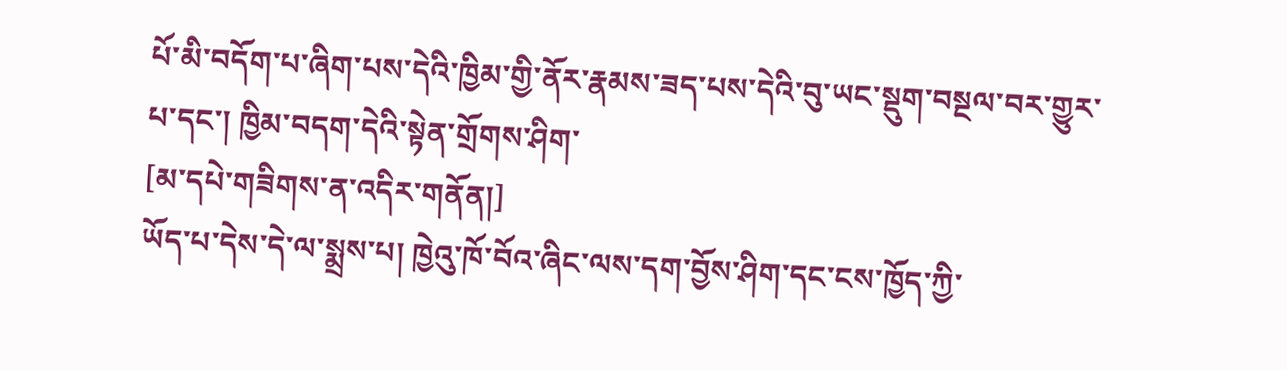པོ་མི་བདོག་པ་ཞིག་པས་དེའི་ཁྱིམ་གྱི་ནོར་རྣམས་ཟད་པས་དེའི་བུ་ཡང་སྡུག་བསྔལ་བར་གྱུར་པ་དང་། ཁྱིམ་བདག་དེའི་སྟེན་གྲོགས་ཤིག་
[མ་དཔེ་གཟིགས་ན་འདིར་གནོན།]
ཡོད་པ་དེས་དེ་ལ་སྨྲས་པ། ཁྱེའུ་ཁོ་བོའ་ཞིང་ལས་དག་བྱོས་ཤིག་དང་ངས་ཁྱོད་ཀྱི་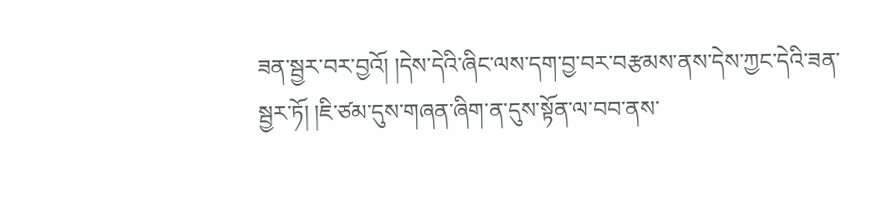ཟན་སྦྱར་བར་བྱའོ། །དེས་དེའི་ཞིང་ལས་དག་བྱ་བར་བརྩམས་ནས་དེས་ཀྱང་དེའི་ཟན་སྦྱར་ཏོ། །ཇི་ཙམ་དུས་གཞན་ཞིག་ན་དུས་སྟོན་ལ་བབ་ནས་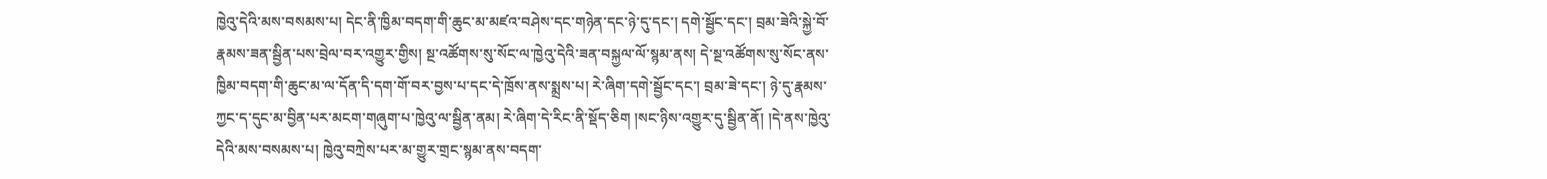ཁྱེའུ་དེའི་མས་བསམས་པ། དེང་ནི་ཁྱིམ་བདག་གི་ཆུང་མ་མཛའ་བཤེས་དང་གཉེན་དང་ཉེ་དུ་དང་། དགེ་སྦྱོང་དང་། བྲམ་ཟེའི་སྐྱེ་བོ་རྣམས་ཟན་སྦྱིན་པས་བྲེལ་བར་འགྱུར་གྱིས། སྔ་འཚོགས་སུ་སོང་ལ་ཁྱེའུ་དེའི་ཟན་བསྐྱལ་ལོ་སྙམ་ནས། དེ་སྔ་འཚོགས་སུ་སོང་ནས་ཁྱིམ་བདག་གི་ཆུང་མ་ལ་དོན་དི་དག་གོ་བར་བྱས་པ་དང་དེ་ཁྲོས་ནས་སྨྲས་པ། རེ་ཞིག་དགེ་སྦྱོང་དང་། བྲམ་ཟེ་དང་། ཉེ་དུ་རྣམས་ཀྱང་ད་དུང་མ་བྱིན་པར་མངག་གཞུག་པ་ཁྱེའུ་ལ་སྦྱིན་ནམ། རེ་ཞིག་དེ་རིང་ནི་སྡོད་ཅིག །སང་ཉིས་འགྱུར་དུ་སྦྱིན་ནོ། །དེ་ནས་ཁྱེའུ་དེའི་མས་བསམས་པ། ཁྱེའུ་བཀྲེས་པར་མ་གྱུར་གྲང་སྙམ་ནས་བདག་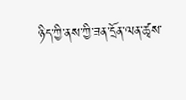ཉིད་ཀྱི་ནས་ཀྱི་ཟན་དྲོན་ལན་ཚྭས་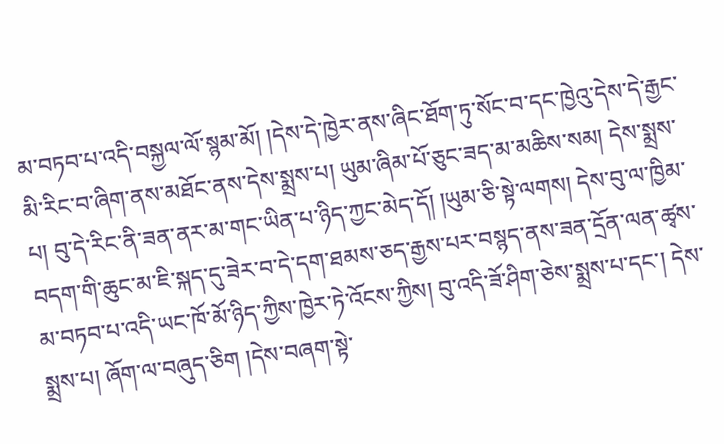མ་བཏབ་པ་འདི་བསྐྱལ་ལོ་སྙམ་མོ། །དེས་དེ་ཁྱེར་ནས་ཞིང་ཐོག་ཏུ་སོང་བ་དང་ཁྱེའུ་དེས་དེ་རྒྱང་མི་རིང་བ་ཞིག་ནས་མཐོང་ནས་དེས་སྨྲས་པ། ཡུམ་ཞིམ་པོ་ཅུང་ཟད་མ་མཆིས་སམ། དེས་སྨྲས་པ། བུ་དེ་རིང་ནི་ཟན་ནར་མ་གང་ཡིན་པ་ཉིད་ཀྱང་མེད་དོ། །ཡུམ་ཅི་སྟེ་ལགས། དེས་བུ་ལ་ཁྱིམ་བདག་གི་ཆུང་མ་ཇི་སྐད་དུ་ཟེར་བ་དེ་དག་ཐམས་ཅད་རྒྱས་པར་བསྙད་ནས་ཟན་དྲོན་ལན་ཚྭས་མ་བཏབ་པ་འདི་ཡང་ཁོ་མོ་ཉིད་ཀྱིས་ཁྱེར་ཏེ་འོངས་ཀྱིས། བུ་འདི་ཟོ་ཤིག་ཅེས་སྨྲས་པ་དང་། དེས་སྨྲས་པ། ཞོག་ལ་བཞུད་ཅིག །དེས་བཞག་སྟེ་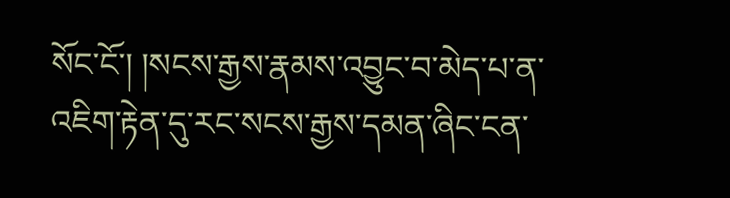སོང་ངོ་། །སངས་རྒྱས་རྣམས་འབྱུང་བ་མེད་པ་ན་འཇིག་རྟེན་དུ་རང་སངས་རྒྱས་དམན་ཞིང་ངན་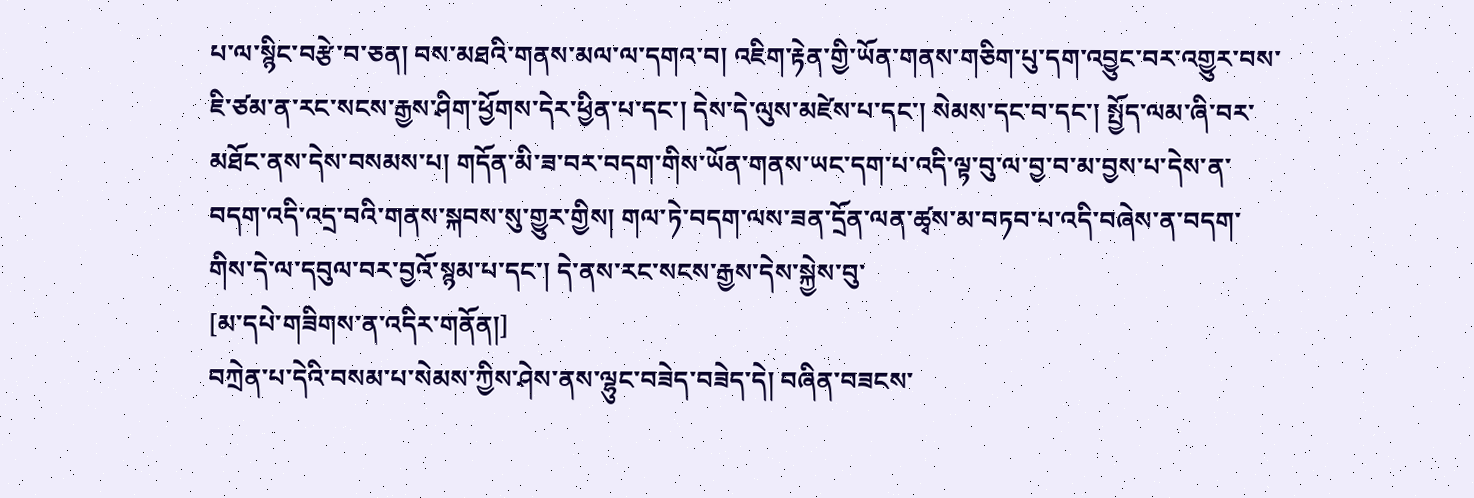པ་ལ་སྙིང་བརྩེ་བ་ཅན། བས་མཐའི་གནས་མལ་ལ་དགའ་བ། འཇིག་རྟེན་གྱི་ཡོན་གནས་གཅིག་པུ་དག་འབྱུང་བར་འགྱུར་བས་ཇི་ཙམ་ན་རང་སངས་རྒྱས་ཤིག་ཕྱོགས་དེར་ཕྱིན་པ་དང་། དེས་དེ་ལུས་མཛེས་པ་དང་། སེམས་དང་བ་དང་། སྤྱོད་ལམ་ཞི་བར་མཐོང་ནས་དེས་བསམས་པ། གདོན་མི་ཟ་བར་བདག་གིས་ཡོན་གནས་ཡང་དག་པ་འདི་ལྟ་བུ་ལ་བྱ་བ་མ་བྱས་པ་དེས་ན་བདག་འདི་འདྲ་བའི་གནས་སྐབས་སུ་གྱུར་གྱིས། གལ་ཏེ་བདག་ལས་ཟན་དྲོན་ལན་ཚྭས་མ་བཏབ་པ་འདི་བཞེས་ན་བདག་གིས་དེ་ལ་དབུལ་བར་བྱའོ་སྙམ་པ་དང་། དེ་ནས་རང་སངས་རྒྱས་དེས་སྐྱེས་བུ་
[མ་དཔེ་གཟིགས་ན་འདིར་གནོན།]
བཀྲེན་པ་དེའི་བསམ་པ་སེམས་ཀྱིས་ཤེས་ནས་ལྷུང་བཟེད་བཟེད་དེ། བཞིན་བཟངས་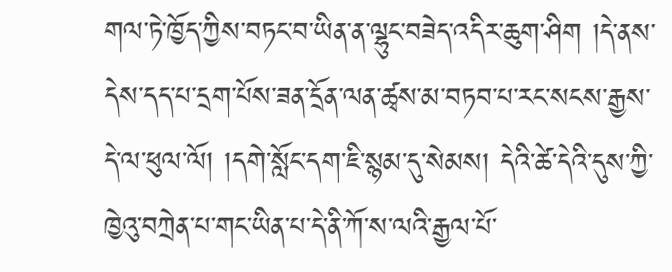གལ་ཏེ་ཁྱོད་ཀྱིས་བཏང་བ་ཡིན་ན་ལྷུང་བཟེད་འདིར་ཆུག་ཤིག །དེ་ནས་དེས་དད་པ་དྲག་པོས་ཟན་དྲོན་ལན་ཚྭས་མ་བཏབ་པ་རང་སངས་རྒྱས་དེ་ལ་ཕུལ་ལོ། །དགེ་སློང་དག་ཇི་སྙམ་དུ་སེམས། དེའི་ཚེ་དེའི་དུས་ཀྱི་ཁྱེའུ་བཀྲེན་པ་གང་ཡིན་པ་དེ་ནི་ཀོ་ས་ལའི་རྒྱལ་པོ་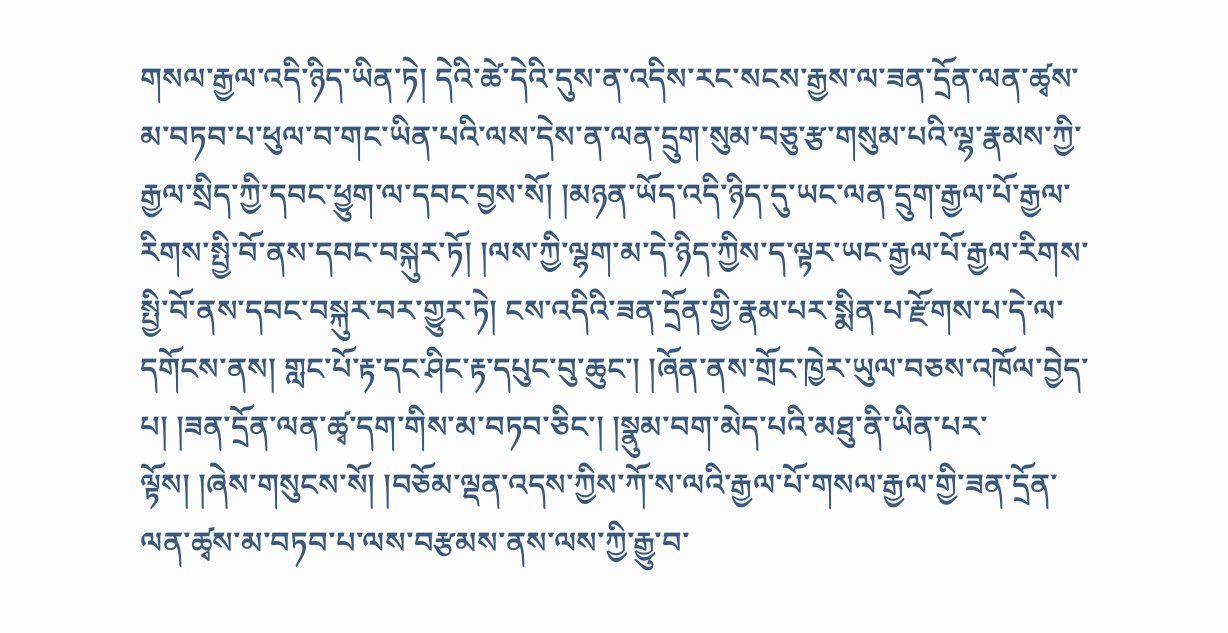གསལ་རྒྱལ་འདི་ཉིད་ཡིན་ཏེ། དེའི་ཚེ་དེའི་དུས་ན་འདིས་རང་སངས་རྒྱས་ལ་ཟན་དྲོན་ལན་ཚྭས་མ་བཏབ་པ་ཕུལ་བ་གང་ཡིན་པའི་ལས་དེས་ན་ལན་དྲུག་སུམ་བཅུ་རྩ་གསུམ་པའི་ལྷ་རྣམས་ཀྱི་རྒྱལ་སྲིད་ཀྱི་དབང་ཕྱུག་ལ་དབང་བྱས་སོ། །མཉན་ཡོད་འདི་ཉིད་དུ་ཡང་ལན་དྲུག་རྒྱལ་པོ་རྒྱལ་རིགས་སྤྱི་བོ་ནས་དབང་བསྐུར་ཏོ། །ལས་ཀྱི་ལྷག་མ་དེ་ཉིད་ཀྱིས་ད་ལྟར་ཡང་རྒྱལ་པོ་རྒྱལ་རིགས་སྤྱི་བོ་ནས་དབང་བསྐུར་བར་གྱུར་ཏེ། ངས་འདིའི་ཟན་དྲོན་གྱི་རྣམ་པར་སྨིན་པ་རྫོགས་པ་དེ་ལ་དགོངས་ནས། གླང་པོ་རྟ་དང་ཤིང་རྟ་དཔུང་བུ་ཆུང་། །ཞོན་ནས་གྲོང་ཁྱེར་ཡུལ་བཅས་འཁོལ་བྱེད་པ། །ཟན་དྲོན་ལན་ཚྭ་དག་གིས་མ་བཏབ་ཅིང་། །སྣུམ་བག་མེད་པའི་མཐུ་ནི་ཡིན་པར་ལྟོས། །ཞེས་གསུངས་སོ། །བཅོམ་ལྡན་འདས་ཀྱིས་ཀོ་ས་ལའི་རྒྱལ་པོ་གསལ་རྒྱལ་གྱི་ཟན་དྲོན་ལན་ཚྭས་མ་བཏབ་པ་ལས་བརྩམས་ནས་ལས་ཀྱི་རྒྱུ་བ་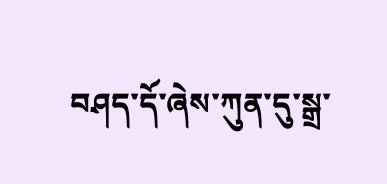བཤད་དོ་ཞེས་ཀུན་དུ་སྒྲ་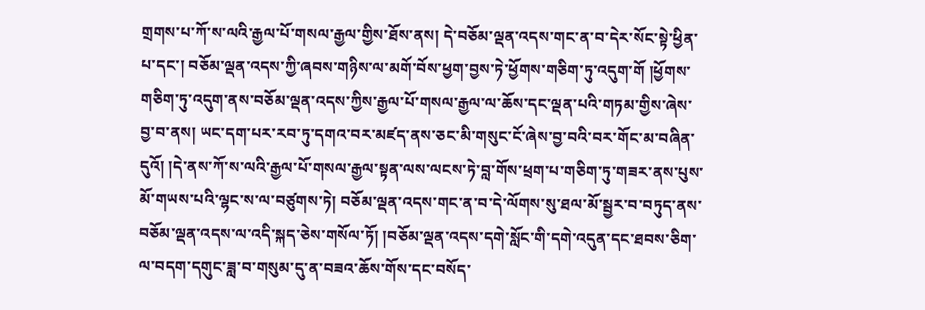གྲགས་པ་ཀོ་ས་ལའི་རྒྱལ་པོ་གསལ་རྒྱལ་གྱིས་ཐོས་ནས། དེ་བཅོམ་ལྡན་འདས་གང་ན་བ་དེར་སོང་སྟེ་ཕྱིན་པ་དང་། བཅོམ་ལྡན་འདས་ཀྱི་ཞབས་གཉིས་ལ་མགོ་བོས་ཕྱག་བྱས་ཏེ་ཕྱོགས་གཅིག་ཏུ་འདུག་གོ །ཕྱོགས་གཅིག་ཏུ་འདུག་ནས་བཅོམ་ལྡན་འདས་ཀྱིས་རྒྱལ་པོ་གསལ་རྒྱལ་ལ་ཆོས་དང་ལྡན་པའི་གཏམ་གྱིས་ཞེས་བྱ་བ་ནས། ཡང་དག་པར་རབ་ཏུ་དགའ་བར་མཛད་ནས་ཅང་མི་གསུང་ངོ་ཞེས་བྱ་བའི་བར་གོང་མ་བཞིན་དུའོ། །དེ་ནས་ཀོ་ས་ལའི་རྒྱལ་པོ་གསལ་རྒྱལ་སྟན་ལས་ལངས་ཏེ་བླ་གོས་ཕྲག་པ་གཅིག་ཏུ་གཟར་ནས་པུས་མོ་གཡས་པའི་ལྷང་ས་ལ་བཙུགས་ཏེ། བཅོམ་ལྡན་འདས་གང་ན་བ་དེ་ལོགས་སུ་ཐལ་མོ་སྦྱར་བ་བཏུད་ནས་བཅོམ་ལྡན་འདས་ལ་འདི་སྐད་ཅེས་གསོལ་ཏོ། །བཅོམ་ལྡན་འདས་དགེ་སློང་གི་དགེ་འདུན་དང་ཐབས་ཅིག་ལ་བདག་དགུང་ཟླ་བ་གསུམ་དུ་ན་བཟའ་ཆོས་གོས་དང་བསོད་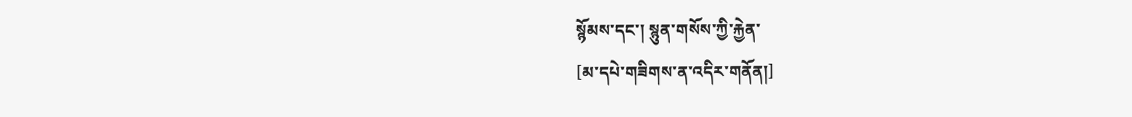སྙོམས་དང་། སྙུན་གསོས་ཀྱི་རྐྱེན་
[མ་དཔེ་གཟིགས་ན་འདིར་གནོན།]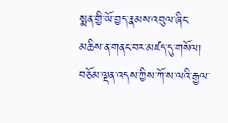སྨན་གྱི་ཡོ་བྱད་རྣམས་འབུལ་ཞིང་མཆིས་ན་གནང་བར་མཛད་དུ་གསོལ། བཅོམ་ལྡན་འདས་ཀྱིས་ཀོ་ས་ལའི་རྒྱལ་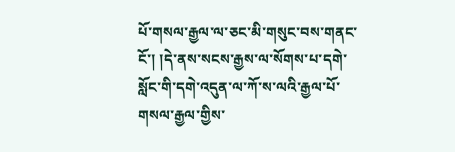པོ་གསལ་རྒྱལ་ལ་ཅང་མི་གསུང་བས་གནང་ངོ་། །དེ་ནས་སངས་རྒྱས་ལ་སོགས་པ་དགེ་སློང་གི་དགེ་འདུན་ལ་ཀོ་ས་ལའི་རྒྱལ་པོ་གསལ་རྒྱལ་གྱིས་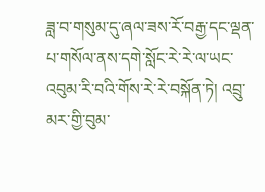ཟླ་བ་གསུམ་དུ་ཞལ་ཟས་རོ་བརྒྱ་དང་ལྡན་པ་གསོལ་ནས་དགེ་སློང་རེ་རེ་ལ་ཡང་འབུམ་རི་བའི་གོས་རེ་རེ་བསྐོན་ཏེ། འབྲུ་མར་གྱི་བུམ་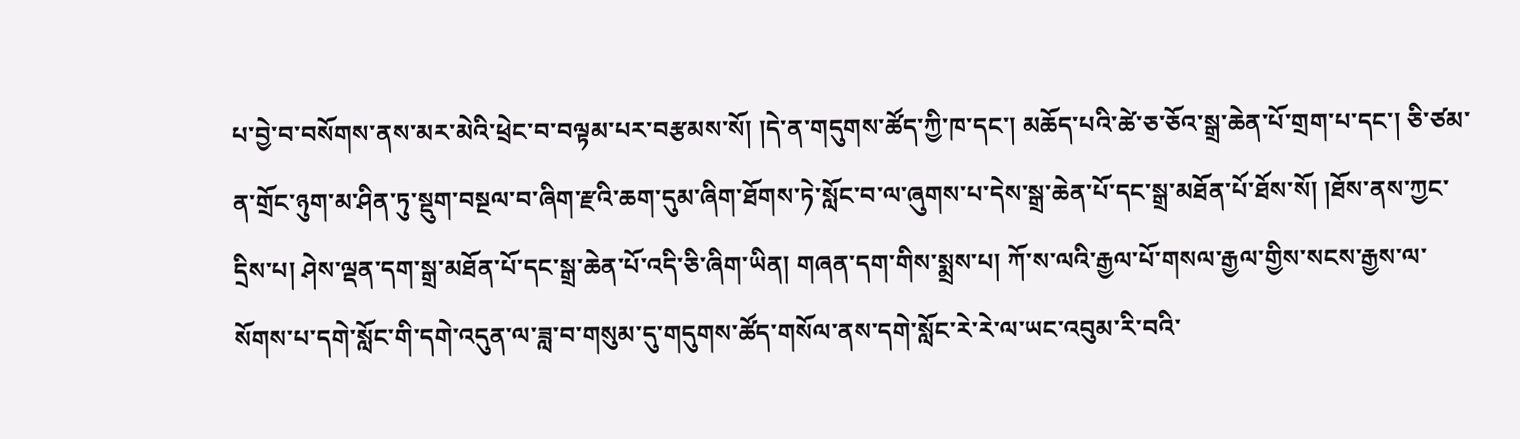པ་བྱེ་བ་བསོགས་ནས་མར་མེའི་ཕྲེང་བ་བལྟམ་པར་བརྩམས་སོ། །དེ་ན་གདུགས་ཚོད་ཀྱི་ཁ་དང་། མཆོད་པའི་ཚེ་ཅ་ཅོའ་སྒྲ་ཆེན་པོ་གྲག་པ་དང་། ཅི་ཙམ་ན་གྲོང་ཉུག་མ་ཤིན་ཏུ་སྡུག་བསྔལ་བ་ཞིག་རྫའི་ཆག་དུམ་ཞིག་ཐོགས་ཏེ་སློང་བ་ལ་ཞུགས་པ་དེས་སྒྲ་ཆེན་པོ་དང་སྒྲ་མཐོན་པོ་ཐོས་སོ། །ཐོས་ནས་ཀྱང་དྲིས་པ། ཤེས་ལྡན་དག་སྒྲ་མཐོན་པོ་དང་སྒྲ་ཆེན་པོ་འདི་ཅི་ཞིག་ཡིན། གཞན་དག་གིས་སྨྲས་པ། ཀོ་ས་ལའི་རྒྱལ་པོ་གསལ་རྒྱལ་གྱིས་སངས་རྒྱས་ལ་སོགས་པ་དགེ་སློང་གི་དགེ་འདུན་ལ་ཟླ་བ་གསུམ་དུ་གདུགས་ཚོད་གསོལ་ནས་དགེ་སློང་རེ་རེ་ལ་ཡང་འབུམ་རི་བའི་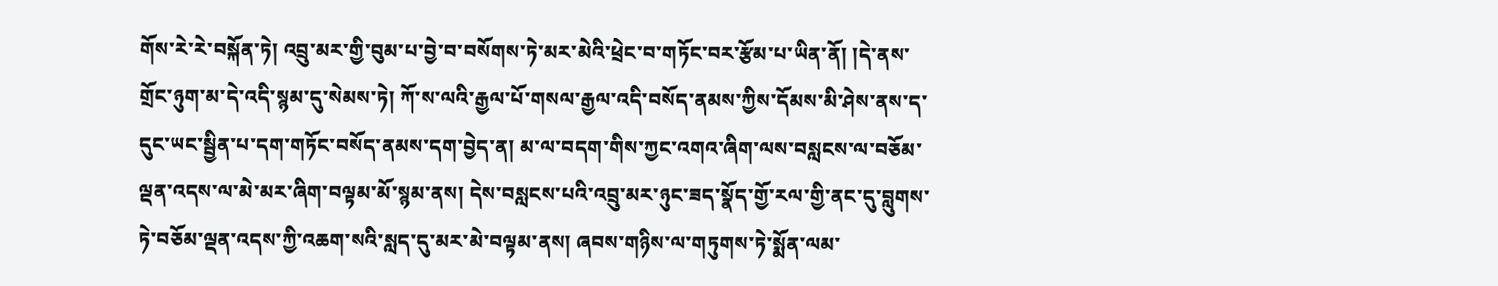གོས་རེ་རེ་བསྐོན་ཏེ། འབྲུ་མར་གྱི་བུམ་པ་བྱེ་བ་བསོགས་ཏེ་མར་མེའི་ཕྲེང་བ་གཏོང་བར་རྩོམ་པ་ཡིན་ནོ། །དེ་ནས་གྲོང་ཉུག་མ་དེ་འདི་སྙམ་དུ་སེམས་ཏེ། ཀོ་ས་ལའི་རྒྱལ་པོ་གསལ་རྒྱལ་འདི་བསོད་ནམས་ཀྱིས་དོམས་མི་ཤེས་ནས་ད་དུང་ཡང་སྦྱིན་པ་དག་གཏོང་བསོད་ནམས་དག་བྱེད་ན། མ་ལ་བདག་གིས་ཀྱང་འགའ་ཞིག་ལས་བསླངས་ལ་བཅོམ་ལྡན་འདས་ལ་མེ་མར་ཞིག་བལྟམ་མོ་སྙམ་ནས། དེས་བསླངས་པའི་འབྲུ་མར་ཉུང་ཟད་སྣོད་གྱོ་རལ་གྱི་ནང་དུ་བླུགས་ཏེ་བཅོམ་ལྡན་འདས་ཀྱི་འཆག་སའི་སླད་དུ་མར་མེ་བལྟམ་ནས། ཞབས་གཉིས་ལ་གཏུགས་ཏེ་སྨོན་ལམ་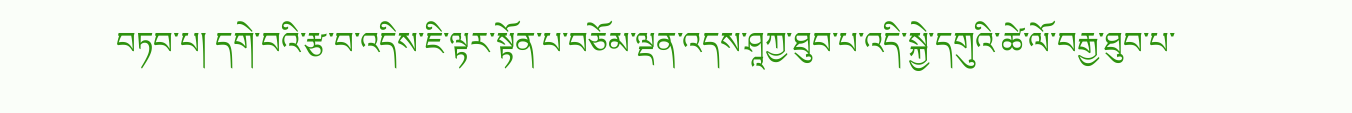བཏབ་པ། དགེ་བའི་རྩ་བ་འདིས་ཇི་ལྟར་སྟོན་པ་བཅོམ་ལྡན་འདས་ཤཱཀྱ་ཐུབ་པ་འདི་སྐྱེ་དགུའི་ཚེ་ལོ་བརྒྱ་ཐུབ་པ་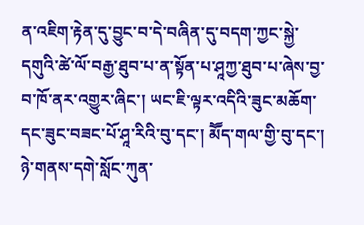ན་འཇིག་རྟེན་དུ་བྱུང་བ་དེ་བཞིན་དུ་བདག་ཀྱང་སྐྱེ་དགུའི་ཚེ་ལོ་བརྒྱ་ཐུབ་པ་ན་སྟོན་པ་ཤཱཀྱ་ཐུབ་པ་ཞེས་བྱ་བ་ཁོ་ནར་འགྱུར་ཞིང་། ཡང་ཇི་ལྟར་འདིའི་ཟུང་མཆོག་དང་ཟུང་བཟང་པོ་ཤཱ་རིའི་བུ་དང་། མཽད་གལ་གྱི་བུ་དང་། ཉེ་གནས་དགེ་སློང་ཀུན་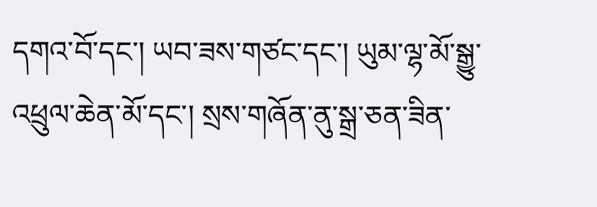དགའ་བོ་དང་། ཡབ་ཟས་གཙང་དང་། ཡུམ་ལྷ་མོ་སྒྱུ་འཕྲུལ་ཆེན་མོ་དང་། སྲས་གཞོན་ནུ་སྒྲ་ཅན་ཟིན་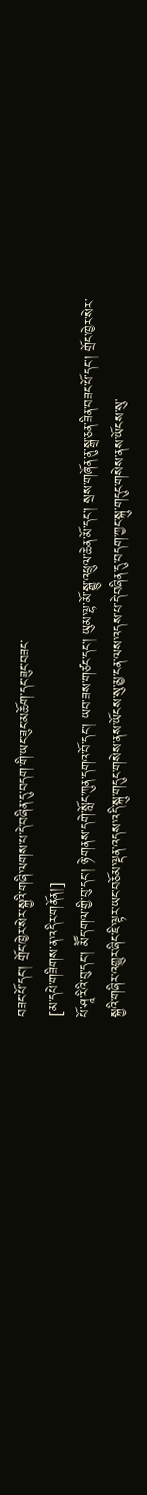བཟང་པོ་དང་། གྲོང་ཁྱེར་སེར་སྐྱའི་གཞི་ལགས་པ་དེ་བཞིན་དུ་བདག་གི་ཡང་ཟུང་མཆོག་དང་ཟུང་བཟང་
[མ་དཔེ་གཟིགས་ན་འདིར་གནོན།]
པོ་ཤཱ་རིའི་བུ་དང་། མཽད་གལ་གྱི་བུ་དང་། ཉེ་གནས་དགེ་སློང་ཀུན་དགའ་བོ་དང་། ཡབ་ཟས་གཙང་དང་། ཡུམ་ལྷ་མོ་སྒྱུ་འཕྲུལ་ཆེན་མོ་དང་། སྲས་གཞོན་ནུ་སྒྲ་ཅན་ཟིན་བཟང་པོ་དང་། གྲོང་ཁྱེར་སེར་སྐྱའི་གཞིར་འགྱུར་ཞིང་ཇི་ལྟར་ཡང་བཅོམ་ལྡན་འདས་འདི་སྐུ་གདུང་གསེས་ནས་ཡོངས་སུ་མྱ་ངན་ལས་འདས་པ་དེ་བཞིན་དུ་བདག་ཀྱང་སྐུ་གདུང་གསེས་ནས་ཡོངས་སུ་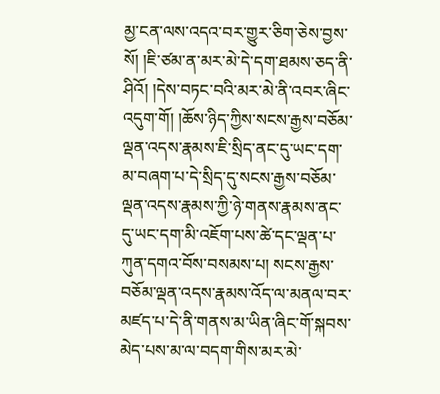མྱ་ངན་ལས་འདའ་བར་གྱུར་ཅིག་ཅེས་བྱས་སོ། །ཇི་ཙམ་ན་མར་མེ་དེ་དག་ཐམས་ཅད་ནི་ཤིའོ། །དེས་བཏང་བའི་མར་མེ་ནི་འབར་ཞིང་འདུག་གོ། །ཆོས་ཉིད་ཀྱིས་སངས་རྒྱས་བཅོམ་ལྡན་འདས་རྣམས་ཇི་སྲིད་ནང་དུ་ཡང་དག་མ་བཞག་པ་དེ་སྲིད་དུ་སངས་རྒྱས་བཅོམ་ལྡན་འདས་རྣམས་ཀྱི་ཉེ་གནས་རྣམས་ནང་དུ་ཡང་དག་མི་འཇོག་པས་ཚེ་དང་ལྡན་པ་ཀུན་དགའ་བོས་བསམས་པ། སངས་རྒྱས་བཅོམ་ལྡན་འདས་རྣམས་འོད་ལ་མནལ་བར་མཛད་པ་དེ་ནི་གནས་མ་ཡིན་ཞིང་གོ་སྐབས་མེད་པས་མ་ལ་བདག་གིས་མར་མེ་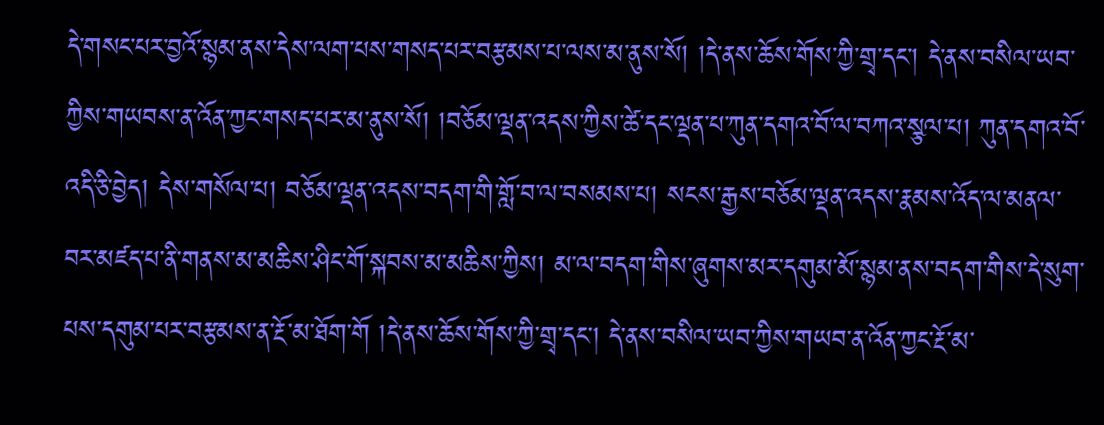དེ་གསང་པར་བྱའོ་སྙམ་ནས་དེས་ལག་པས་གསད་པར་བརྩམས་པ་ལས་མ་ནུས་སོ། །དེ་ནས་ཆོས་གོས་ཀྱི་གྲྭ་དང་། དེ་ནས་བསིལ་ཡབ་ཀྱིས་གཡབས་ན་འོན་ཀྱང་གསད་པར་མ་ནུས་སོ། །བཅོམ་ལྡན་འདས་ཀྱིས་ཚེ་དང་ལྡན་པ་ཀུན་དགའ་བོ་ལ་བཀའ་སྩལ་པ། ཀུན་དགའ་བོ་འདི་ཅི་བྱེད། དེས་གསོལ་པ། བཅོམ་ལྡན་འདས་བདག་གི་གློ་བ་ལ་བསམས་པ། སངས་རྒྱས་བཅོམ་ལྡན་འདས་རྣམས་འོད་ལ་མནལ་བར་མཛད་པ་ནི་གནས་མ་མཆིས་ཤིང་གོ་སྐབས་མ་མཆིས་ཀྱིས། མ་ལ་བདག་གིས་ཞུགས་མར་དགུམ་མོ་སྙམ་ནས་བདག་གིས་དེ་སུག་པས་དགུམ་པར་བརྩམས་ན་རྔོ་མ་ཐོག་གོ །དེ་ནས་ཆོས་གོས་ཀྱི་གྲྭ་དང་། དེ་ནས་བསིལ་ཡབ་ཀྱིས་གཡབ་ན་འོན་ཀྱང་རྔོ་མ་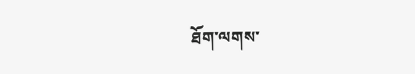ཐོག་ལགས་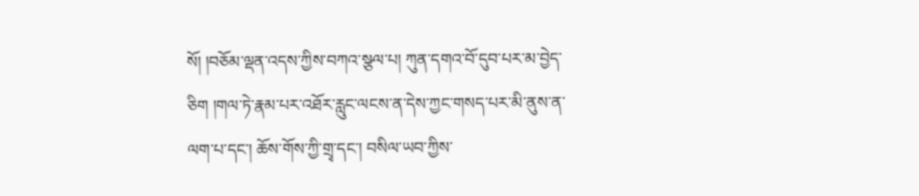སོ། །བཅོམ་ལྡན་འདས་ཀྱིས་བཀའ་སྩལ་པ། ཀུན་དགའ་བོ་དུབ་པར་མ་བྱེད་ཅིག །གལ་ཏེ་རྣམ་པར་འཐོར་རླུང་ལངས་ན་དེས་ཀྱང་གསད་པར་མི་ནུས་ན་ལག་པ་དང་། ཆོས་གོས་ཀྱི་གྲྭ་དང་། བསིལ་ཡབ་ཀྱིས་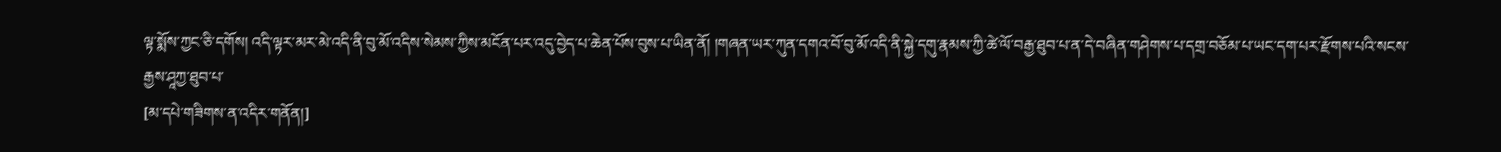ལྟ་སྨོས་ཀྱང་ཅི་དགོས། འདི་ལྟར་མར་མེ་འདི་ནི་བུ་མོ་འདིས་སེམས་ཀྱིས་མངོན་པར་འདུ་བྱེད་པ་ཆེན་པོས་བུས་པ་ཡིན་ནོ། །གཞན་ཡར་ཀུན་དགའ་བོ་བུ་མོ་འདི་ནི་སྐྱེ་དགུ་རྣམས་ཀྱི་ཚེ་ལོ་བརྒྱ་ཐུབ་པ་ན་དེ་བཞིན་གཤེགས་པ་དགྲ་བཅོམ་པ་ཡང་དག་པར་རྫོགས་པའི་སངས་རྒྱས་ཤཱཀྱ་ཐུབ་པ་
[མ་དཔེ་གཟིགས་ན་འདིར་གནོན།]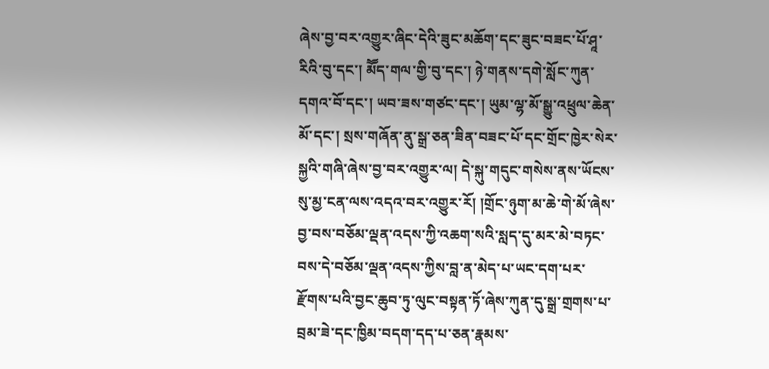ཞེས་བྱ་བར་འགྱུར་ཞིང་དེའི་ཟུང་མཆོག་དང་ཟུང་བཟང་པོ་ཤཱ་རིའི་བུ་དང་། མཽད་གལ་གྱི་བུ་དང་། ཉེ་གནས་དགེ་སློང་ཀུན་དགའ་བོ་དང་། ཡབ་ཟས་གཙང་དང་། ཡུམ་ལྷ་མོ་སྒྱུ་འཕྲུལ་ཆེན་མོ་དང་། སྲས་གཞོན་ནུ་སྒྲ་ཅན་ཟིན་བཟང་པོ་དང་གྲོང་ཁྱེར་སེར་སྐྱའི་གཞི་ཞེས་བྱ་བར་འགྱུར་ལ། དེ་སྐུ་གདུང་གསེས་ནས་ཡོངས་སུ་མྱ་ངན་ལས་འདའ་བར་འགྱུར་རོ། །གྲོང་ཉུག་མ་ཆེ་གེ་མོ་ཞེས་བྱ་བས་བཅོམ་ལྡན་འདས་ཀྱི་འཆག་སའི་སླད་དུ་མར་མེ་བཏང་བས་དེ་བཅོམ་ལྡན་འདས་ཀྱིས་བླ་ན་མེད་པ་ཡང་དག་པར་རྫོགས་པའི་བྱང་ཆུབ་ཏུ་ལུང་བསྟན་ཏོ་ཞེས་ཀུན་དུ་སྒྲ་གྲགས་པ་བྲམ་ཟེ་དང་ཁྱིམ་བདག་དད་པ་ཅན་རྣམས་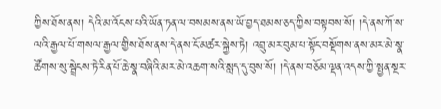ཀྱིས་ཐོས་ནས། དེའི་མ་འོངས་པའི་ཡོན་ཏན་ལ་བསམས་ནས་ཡོ་བྱད་ཐམས་ཅད་ཀྱིས་བསྟབས་སོ། །དེ་ནས་ཀོ་ས་ལའི་རྒྱལ་པོ་གསལ་རྒྱལ་གྱིས་ཐོས་ནས་དེ་ནས་ངོ་མཚར་སྐྱེས་ཏེ། འབྲུ་མར་བུམ་པ་སྟོང་བསྡོགས་ནས་མར་མེ་སྣ་ཚོགས་སུ་སྦྲེངས་ཏེ་རིན་པོ་ཆེ་སྣ་བཞིའི་མར་མེ་འཆག་སའི་སླད་དུ་བུས་སོ། །དེ་ནས་བཅོམ་ལྡན་འདས་ཀྱི་སྤྱན་སྔར་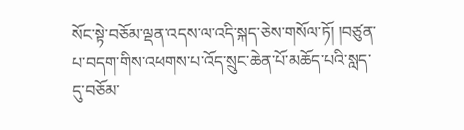སོང་སྟེ་བཅོམ་ལྡན་འདས་ལ་འདི་སྐད་ཅེས་གསོལ་ཏོ། །བཙུན་པ་བདག་གིས་འཕགས་པ་འོད་སྲུང་ཆེན་པོ་མཆོད་པའི་སླད་དུ་བཅོམ་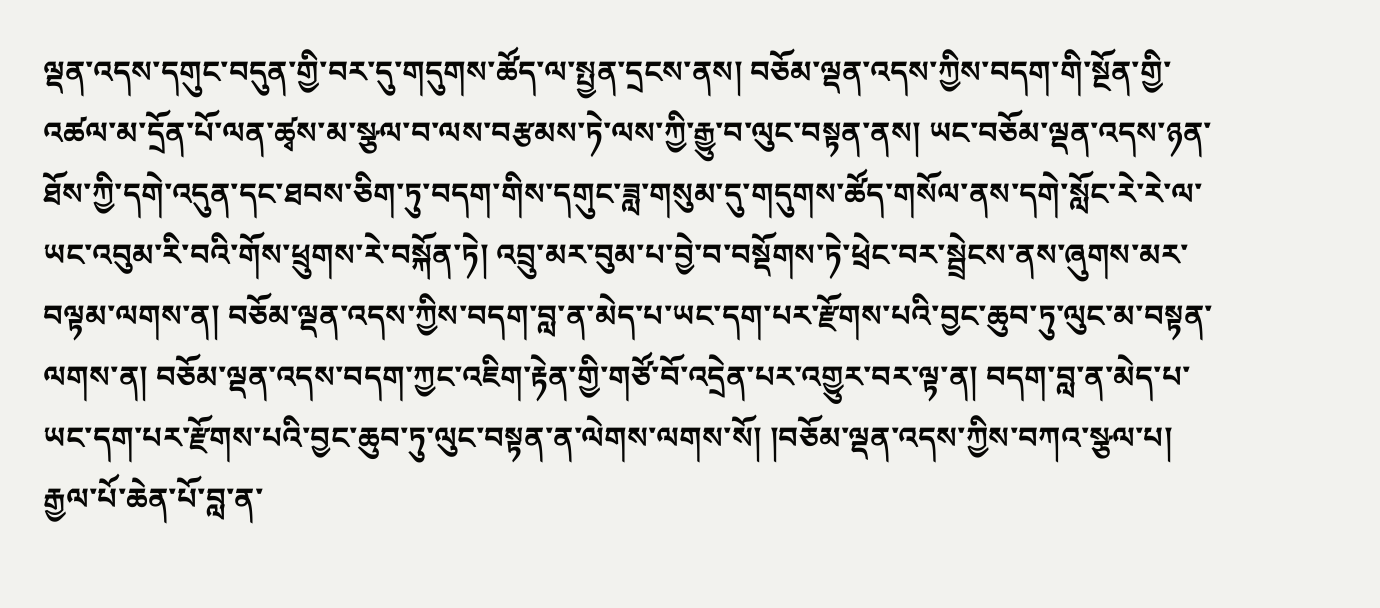ལྡན་འདས་དགུང་བདུན་གྱི་བར་དུ་གདུགས་ཚོད་ལ་སྤྱན་དྲངས་ནས། བཅོམ་ལྡན་འདས་ཀྱིས་བདག་གི་སྔོན་གྱི་འཚལ་མ་དྲོན་པོ་ལན་ཚྭས་མ་སྩལ་བ་ལས་བརྩམས་ཏེ་ལས་ཀྱི་རྒྱུ་བ་ལུང་བསྟན་ནས། ཡང་བཅོམ་ལྡན་འདས་ཉན་ཐོས་ཀྱི་དགེ་འདུན་དང་ཐབས་ཅིག་ཏུ་བདག་གིས་དགུང་ཟླ་གསུམ་དུ་གདུགས་ཚོད་གསོལ་ནས་དགེ་སློང་རེ་རེ་ལ་ཡང་འབུམ་རི་བའི་གོས་ཕྲུགས་རེ་བསྐོན་ཏེ། འབྲུ་མར་བུམ་པ་བྱེ་བ་བསྡོགས་ཏེ་ཕྲེང་བར་སྦྲེངས་ནས་ཞུགས་མར་བལྟམ་ལགས་ན། བཅོམ་ལྡན་འདས་ཀྱིས་བདག་བླ་ན་མེད་པ་ཡང་དག་པར་རྫོགས་པའི་བྱང་ཆུབ་ཏུ་ལུང་མ་བསྟན་ལགས་ན། བཅོམ་ལྡན་འདས་བདག་ཀྱང་འཇིག་རྟེན་གྱི་གཙོ་བོ་འདྲེན་པར་འགྱུར་བར་ལྟ་ན། བདག་བླ་ན་མེད་པ་ཡང་དག་པར་རྫོགས་པའི་བྱང་ཆུབ་ཏུ་ལུང་བསྟན་ན་ལེགས་ལགས་སོ། །བཅོམ་ལྡན་འདས་ཀྱིས་བཀའ་སྩལ་པ། རྒྱལ་པོ་ཆེན་པོ་བླ་ན་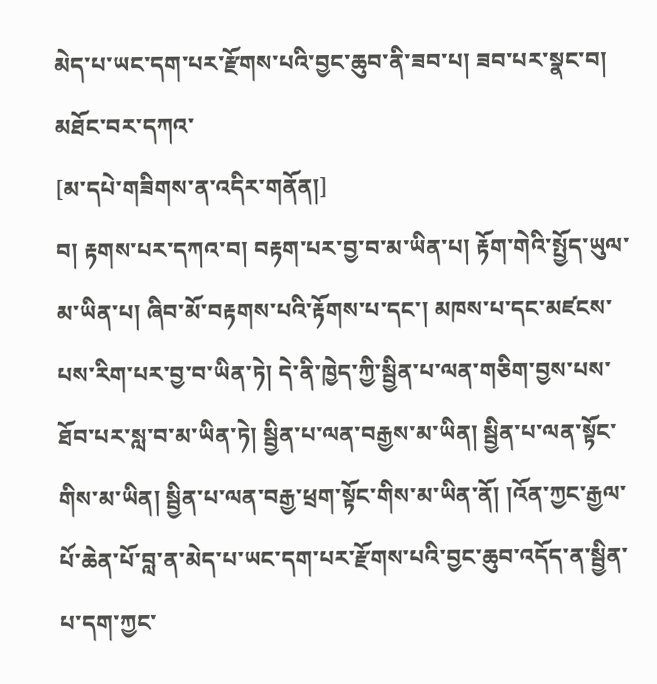མེད་པ་ཡང་དག་པར་རྫོགས་པའི་བྱང་ཆུབ་ནི་ཟབ་པ། ཟབ་པར་སྣང་བ། མཐོང་བར་དཀའ་
[མ་དཔེ་གཟིགས་ན་འདིར་གནོན།]
བ། རྟགས་པར་དཀའ་བ། བརྟག་པར་བྱ་བ་མ་ཡིན་པ། རྟོག་གེའི་སྤྱོད་ཡུལ་མ་ཡིན་པ། ཞིབ་མོ་བརྟགས་པའི་རྟོགས་པ་དང་། མཁས་པ་དང་མཛངས་པས་རིག་པར་བྱ་བ་ཡིན་ཏེ། དེ་ནི་ཁྱེད་ཀྱི་སྦྱིན་པ་ལན་གཅིག་བྱས་པས་ཐོབ་པར་སླ་བ་མ་ཡིན་ཏེ། སྦྱིན་པ་ལན་བརྒྱས་མ་ཡིན། སྦྱིན་པ་ལན་སྟོང་གིས་མ་ཡིན། སྦྱིན་པ་ལན་བརྒྱ་ཕྲག་སྟོང་གིས་མ་ཡིན་ནོ། །འོན་ཀྱང་རྒྱལ་པོ་ཆེན་པོ་བླ་ན་མེད་པ་ཡང་དག་པར་རྫོགས་པའི་བྱང་ཆུབ་འདོད་ན་སྦྱིན་པ་དག་ཀྱང་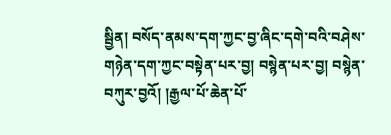སྦྱིན། བསོད་ནམས་དག་ཀྱང་བྱ་ཞིང་དགེ་བའི་བཤེས་གཉེན་དག་ཀྱང་བསྟེན་པར་བྱ། བསྙེན་པར་བྱ། བསྙེན་བཀུར་བྱའོ། །རྒྱལ་པོ་ཆེན་པོ་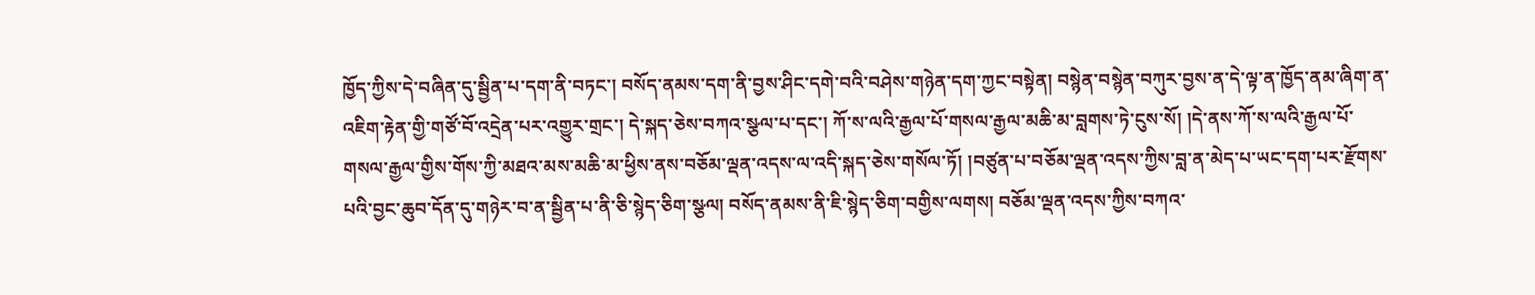ཁྱོད་ཀྱིས་དེ་བཞིན་དུ་སྦྱིན་པ་དག་ནི་བཏང་། བསོད་ནམས་དག་ནི་བྱས་ཤིང་དགེ་བའི་བཤེས་གཉེན་དག་ཀྱང་བསྟེན། བསྙེན་བསྙེན་བཀུར་བྱས་ན་དེ་ལྟ་ན་ཁྱོད་ནམ་ཞིག་ན་འཇིག་རྟེན་གྱི་གཙོ་བོ་འདྲེན་པར་འགྱུར་གྲང་། དེ་སྐད་ཅེས་བཀའ་སྩལ་པ་དང་། ཀོ་ས་ལའི་རྒྱལ་པོ་གསལ་རྒྱལ་མཆི་མ་བླགས་ཏེ་ངུས་སོ། །དེ་ནས་ཀོ་ས་ལའི་རྒྱལ་པོ་གསལ་རྒྱལ་གྱིས་གོས་ཀྱི་མཐའ་མས་མཆི་མ་ཕྱིས་ནས་བཅོམ་ལྡན་འདས་ལ་འདི་སྐད་ཅེས་གསོལ་ཏོ། །བཙུན་པ་བཅོམ་ལྡན་འདས་ཀྱིས་བླ་ན་མེད་པ་ཡང་དག་པར་རྫོགས་པའི་བྱང་ཆུབ་དོན་དུ་གཉེར་བ་ན་སྦྱིན་པ་ནི་ཅི་སྙེད་ཅིག་སྩལ། བསོད་ནམས་ནི་ཇི་སྙེད་ཅིག་བགྱིས་ལགས། བཅོམ་ལྡན་འདས་ཀྱིས་བཀའ་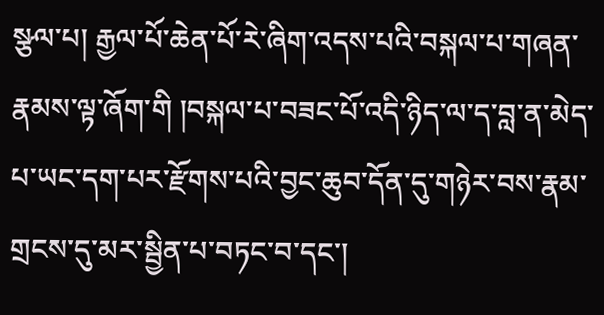སྩལ་པ། རྒྱལ་པོ་ཆེན་པོ་རེ་ཞིག་འདས་པའི་བསྐལ་པ་གཞན་རྣམས་ལྟ་ཞོག་གི །བསྐལ་པ་བཟང་པོ་འདི་ཉིད་ལ་ད་བླ་ན་མེད་པ་ཡང་དག་པར་རྫོགས་པའི་བྱང་ཆུབ་དོན་དུ་གཉེར་བས་རྣམ་གྲངས་དུ་མར་སྦྱིན་པ་བཏང་བ་དང་།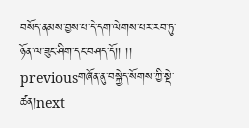བསོད་ནམས་བྱས་པ་དེ་དག་ལེགས་པར་རབ་ཏུ་ཉོན་ལ་ཟུང་ཤིག་དང་བཤད་དོ།། །།
previousགཞོན་ནུ་བསྐྱེད་སོགས་ཀྱི་སྡེ་ཚན།next